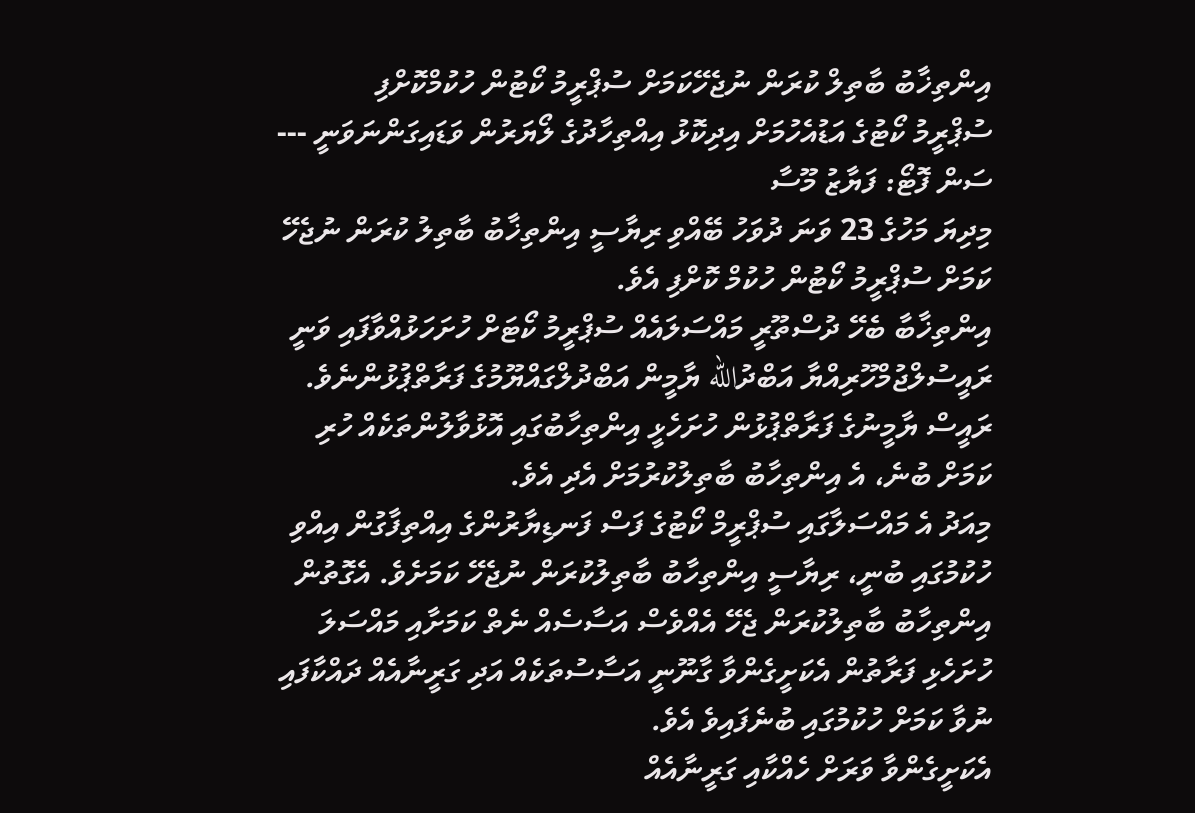އިންތިޚާބު ބާތިލް ކުރަން ނުޖެހޭކަމަށް ސުޕްރީމު ކޯޓުން ހުކުމްކޮށްފި
ސުޕްރީމު ކޯޓުގެ އަޑުއެހުމަށް އިދިކޮޅު އިއްތިހާދުގެ ލޯޔަރުން ވަޑައިގަންނަވަނީ --- ސަން ފޮޓޯ: ފަޔާޒު މޫސާ
މިދިޔަ މަހުގެ 23 ވަނަ ދުވަހު ބޭއްވި ރިޔާސީ އިންތިޚާބު ބާތިލު ކުރަން ނުޖެހޭ ކަމަށް ސުޕްރީމު ކޯޓުން ހުކުމް ކޮށްފި އެވެ.
އިންތިޚާބާ ބެހޭ ދުސްތޫރީ މައްސަލައެއް ސުޕްރީމު ކޯޓަށް ހުށަހަޅުއްވާފައި ވަނީ ރައީސުލްޖުމްހޫރިއްޔާ އަބްދުالله ޔާމީން އަބްދުލްގައްޔޫމުގެ ފަރާތްޕުޅުންނެވެ. ރައީސް ޔާމީނުގެ ފަރާތްޕުޅުން ހުށަހެޅީ އިންތިހާބުގައި އޮޅުވާލުންތަކެއް ހުރި ކަމަށް ބުނެ، އެ އިންތިހާބު ބާތިލުކުރުމަށް އެދި އެވެ.
މިއަދު އެ މައްސަލާގައި ސުޕްރީމް ކޯޓުގެ ފަސް ފަނޑިޔާރުންގެ އިއްތިފާގުން އިއްވި ހުކުމުގައި ބުނީ، ރިޔާސީ އިންތިހާބު ބާތިލުކުރަން ނުޖެހޭ ކަމަށެވެ. އެގޮތުން އިންތިހާބު ބާތިލުކުރަން ޖެހޭ އެއްވެސް އަސާސެއް ނެތް ކަމަށާއި މައްސަލަ ހުށަހެޅި ފަރާތުން އެކަށީގެންވާ ގާނޫނީ އަސާސުތަކެއް އަދި ގަރީނާއެއް ދައްކާފައި ނުވާ ކަމަށް ހުކުމުގައި ބުނެފައިވެ އެވެ.
އެކަށީގެންވާ ވަރަށް ހެއްކާއި ގަރީނާއެއް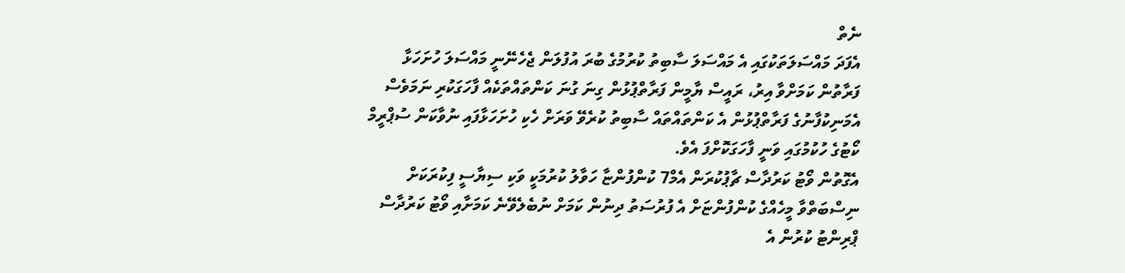ނެތް
އެފަދަ މައްސަލަތަކުގައި އެ މައްސަލަ ސާބިތު ކުރުމުގެ ބުރަ އުފުލަން ޖެހެނޭނީ މައްސަލަ ހުށަހަޅާ ފަރާތުން ކަމަށްވާ އިރު، ރައީސް ޔާމީން ފަރާތްޕުޅުން ގިނަ ގުނަ ކަންތައްތަކެއް ފާހަގަކުރި ނަމަވެސް އެމަނިކުފާނުގެ ފަރާތްޕުޅުން އެ ކަންތައްތައް ސާބިތު ކުރެވޭ ވަރަށް ހެކި ހުށަހަޅާފައި ނުވާކަން ސުޕްރީމް ކޯޓުގެ ހުކުމުގައި ވަނީ ފާހަގަކޮށްފަ އެވެ.
އެގޮތުން ވޯޓު ކަރުދާސް ޗާޕުކުރަން އެމް7 ކުންފުންޏާ ހަވާލު ކުރުމަކީ ވަކި ސިޔާސީ ފިކުރަކަށް ނިސްބަތްވާ މީހެއްގެ ކުންފުންޏަށް އެ ފުރުސަތު ދިނުން ކަމަށް ނުބެލެވޭނެ ކަމަށާއި ވޯޓު ކަރުދާސް ޕްރިންޓު ކުރުން އެ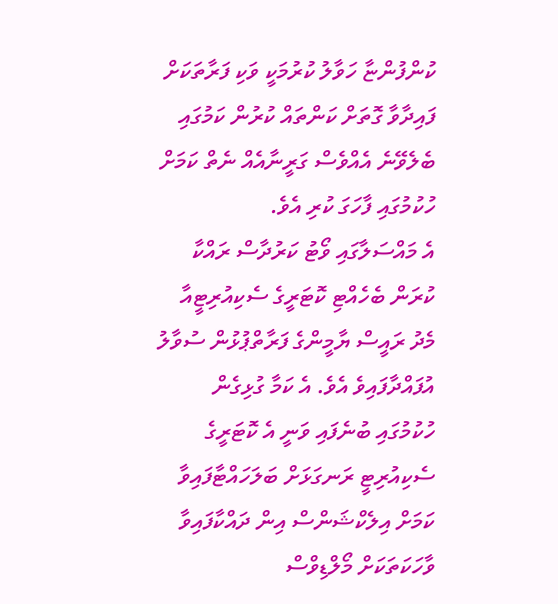ކުންފުންޏާ ހަވާލު ކުރުމަކީ ވަކި ފަރާތަކަށް ފައިދާވާ ގޮތަށް ކަންތައް ކުރުން ކަމުގައި ބެލެވޭނެ އެއްވެސް ގަރީނާއެއް ނެތް ކަމަށް ހުކުމުގައި ފާހަގަ ކުރި އެވެ.
އެ މައްސަލާގައި ވޯޓު ކަރުދާސް ރައްކާ ކުރަން ބެހެއްޓި ކޮޓަރީގެ ސެކިއުރިޓީއާ މެދު ރައީސް ޔާމީންގެ ފަރާތްޕުޅުން ސުވާލު އުފައްދާފައިވެ އެވެ. އެ ކަމާ ގުޅިގެން ހުކުމުގައި ބުނެފައި ވަނީ އެ ކޮޓަރީގެ ސެކިއުރިޓީ ރަނގަޅަށް ބަލަހައްޓާފައިވާ ކަމަށް އިލެކްޝަންސް އިން ދައްކާފައިވާ ވާހަކަތަކަށް މޯލްޑިވްސް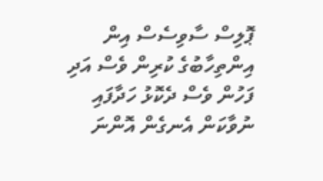ޕޮލިސް ސާވިސެސް އިން އިންތިހާބުގެ ކުރިން ވެސް އަދި ފަހުން ވެސް ދެކޮޅު ހަދާފައި ނުވާކަން އެނގެން އޮންނަ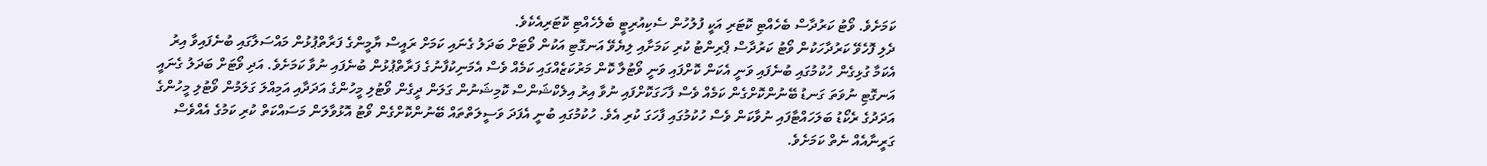ކަމަށެވެ. ވޯޓު ކަރުދާސް ބެހެއްޓި ކޮޓަރި އަކީ ފުލުހުން ސެކިއުރިޓީ ބެލެހެއްޓި ކޮޓަރިއެކެވެ.
ދެލި ފޮހެވޭ ކަރުދާހަކުން ވޯޓު ކަރުދާސް ޕްރިންޓު ކުރި ކަމަށާއި ލިޔެވޭ އަނގޮޓި އަކުން ވޯޓަށް ބަދަލު ގެނައި ކަމަށް ރައީސް ޔާމީންގެ ފަރާތްޕުޅުން މައްސަލާގައި ބުނެފައިވާ އިރު އެކަމާ ގުޅިގެން ހުކުމުގައި ބުނެފައި ވަނީ އެކަން ކޮށްފައި ވަނީ ވޯޓުލާ ކޮން މަރުކަޒެއްގައި ކަމެއް ވެސް އެމަނިކުފާނުގެ ފަރާތްޕުޅުން ބުނެފައި ނުވާ ކަމަށެވެ. އަދި ވޯޓަށް ބަދަލު ގެނައީ އަނގޮޓި ނުވަތަ ގަނޑު ބޭނުންކޮށްގެން ކަމެއް ވެސް ފާހަގަކޮށްފައި ނުވާ އިރު އިލެކްޝަންސް ކޮމިޝަނުން ގަލަން ދީގެން ވޯޓުލި މީހުންގެ އަދަދާއި އަމިއްލަ ގަލަމުން ވޯޓުލި މީހުންގެ އަދަދުގެ ރެކޯޑު ބަލަހައްޓާފައި ނުވާކަން ވެސް ހުކުމުގައި ފާހަގަ ކުރި އެވެ. ހުކުމުގައި ބުނީ އެފަދަ ވަސީލަތްތައް ބޭނުންކޮށްގެން ވޯޓު އޮޅުވާލަން މަސައްކަތް ކުރި ކަމުގެ އެއްވެސް ގަރީނާއެއް ނެތް ކަމަށެވެ.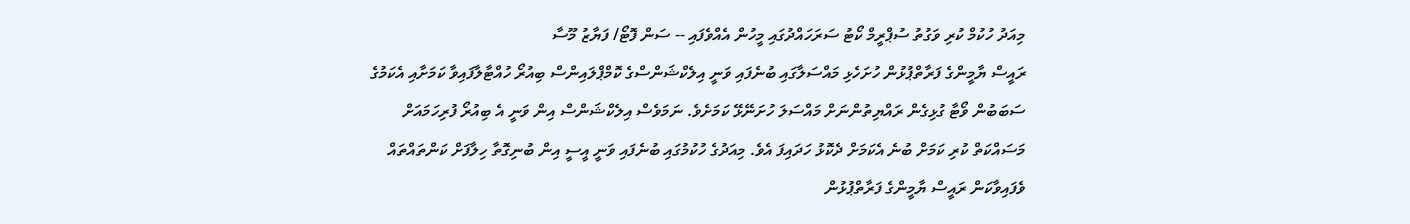މިއަދު ހުކުމް ކުރި ވަގުތު ސުޕްރީމް ކޯޓު ސަރަހައްދުގައި މީހުން އެއްވެފައި -- ސަން ފޮޓޯ/ ފަޔާޒު މޫސާ
ރައީސް ޔާމީންގެ ފަރާތްޕުޅުން ހުށަހެޅި މައްސަލާގައި ބުނެފައި ވަނީ އިލެކްޝަންސްގެ ކޮމްޕްލައިންސް ބިއުރޯ ހުއްޓާލާފައިވާ ކަމަށާއި އެކަމުގެ ސަބަބުން ވޯޓާ ގުޅިގެން ރައްޔިތުންނަށް މައްސަލަ ހުށަނޭޅޭ ކަމަށެވެ. ނަމަވެސް އިލެކްޝަންސް އިން ވަނީ އެ ބިއުރޯ ފުރިހަމައަށް މަސައްކަތް ކުރި ކަމަށް ބުނެ އެކަމަށް ދެކޮޅު ހަދައިފަ އެވެ. މިއަދުގެ ހުކުމުގައި ބުނެފައި ވަނީ އީސީ އިން ބުނިގޮތާ ހިލާފަށް ކަންތައްތައް ވެފައިވާކަން ރައީސް ޔާމީންގެ ފަރާތްޕުޅުން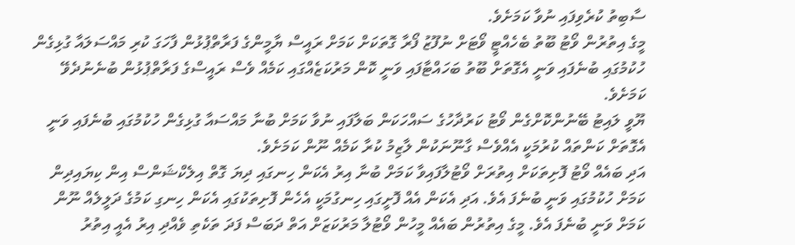ސާބިތު ކުރެވިފައި ނުވާ ކަމަށެވެ.
މީގެ އިތުރުން ވޯޓު ބޫތު ބެހެއްޓީ ވޯޓަށް ނުފޫޒު ފޯރާ ގޮތަކަށް ކަމަށް ރައީސް ޔާމީންގެ ފަރާތްޕުޅުން ފާހަގަ ކުރި މައްސަލައާ ގުޅިގެން ހުކުމުގައި ބުނެފައި ވަނީ އެގޮތަށް ބޫތު ބަހައްޓާފައި ވަނީ ކޮން މަރުކަޒެއްގައި ކަމެއް ވެސް ރައީސްގެ ފަރާތްޕުޅުން ބުނެނުދެވޭ ކަމަށެވެ.
ޔޫވީ ލައިޓު ބޭނުންކޮށްގެން ވޯޓު ކަރުދާހުގެ ސައްހަކަން ބަލާފައި ނުވާ ކަމަށް ބުނާ މައްސައާ ގުޅިގެން ހުކުމުގައި ބުނެފައި ވަނީ އެގޮތަށް ކަންތައް ކުރުމަކީ އެއްވެސް ގާނޫނަކުން ލާޒިމު ކުރާ ކަމެއް ނޫން ކަމަށެވެ.
އަދި ބައެއް ވޯޓު ފޮށިތަކަށް އިތުރަށް ވޯޓުލާފައިވާ ކަމަށް ބުނާ އިރު އެކަން ހިނގައި ދިޔަ ގޮތް އިލެކްޝަންސް އިން ކިޔައިދިން ކަމަށް ހުކުމުގައި ވަނީ ބުނެފަ އެވެ. އަދި އެކަން އެއް ފޮށީގައި ހިނގުމަކީ އެހެން ފޮށިތަކުގައި އެކަން ހިނގި ކަމުގެ ދަލީލެއް ނޫން ކަމަށް ވަނީ ބުނެފަ އެވެ. މީގެ އިތުރުން ބައެއް މީހުން ވޯޓުލާ މަރުކަޒަށް އަތް ދަބަސް ފަދަ ތަކެތި ވެއްދި އިރު އެއީ އިތުރު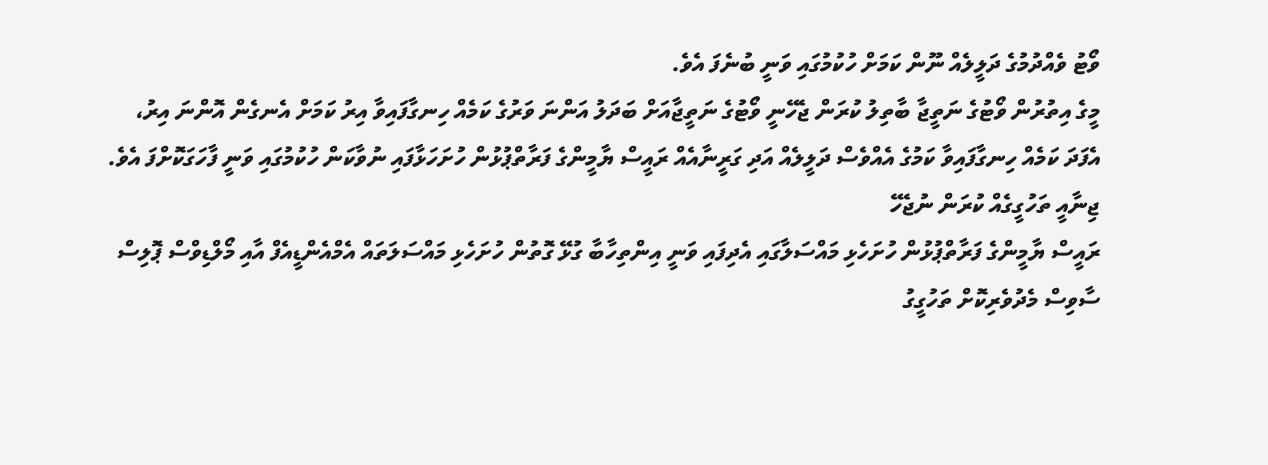ވޯޓު ވެއްދުމުގެ ދަލީލެއް ނޫން ކަމަށް ހުކުމުގައި ވަނީ ބުނެފަ އެވެ.
މީގެ އިތުރުން ވޯޓުގެ ނަތީޖާ ބާތިލު ކުރަން ޖެހޭނީ ވޯޓުގެ ނަތީޖާއަށް ބަދަލު އަންނަ ވަރުގެ ކަމެއް ހިނގާފައިވާ އިރު ކަމަށް އެނގެން އޮންނަ އިރު، އެފަދަ ކަމެއް ހިނގާފައިވާ ކަމުގެ އެއްވެސް ދަލީލެއް އަދި ގަރީނާއެއް ރައީސް ޔާމީންގެ ފަރާތްޕުޅުން ހުށަހަޅާފައި ނުވާކަން ހުކުމުގައި ވަނީ ފާހަގަކޮށްފަ އެވެ.
ޖިނާއީ ތަހުގީގެއް ކުރަން ނުޖެހޭ
ރައީސް ޔާމީންގެ ފަރާތްޕުޅުން ހުށަހެޅި މައްސަލާގައި އެދިފައި ވަނީ އިންތިހާބާ ގުޅޭ ގޮތުން ހުށަހެޅި މައްސަލަތައް އެމްއެންޑީއެފް އާއި މޯލްޑިވްސް ޕޮލިސް ސާވިސް މެދުވެރިކޮށް ތަހުގީގު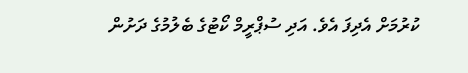ކުރުމަށް އެދިފަ އެވެ. އަދި ސުޕްރީމް ކޯޓުގެ ބެލުމުގެ ދަށުން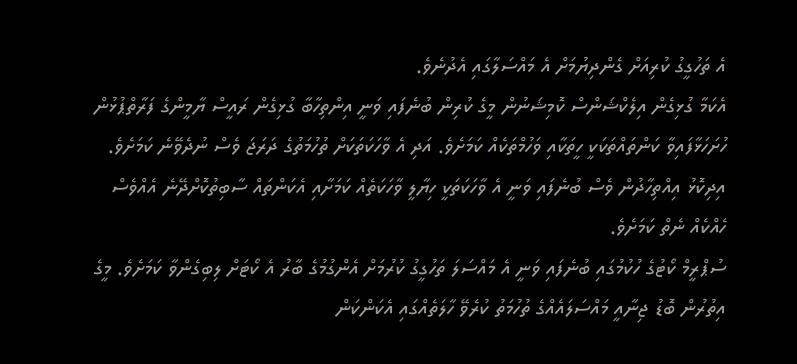އެ ތަހުގީގު ކުރިއަށް ގެންދިޔުމަށް އެ މައްސަލާގައި އެދުނެވެ.
އެކަމާ ގުޅިގެން އިލެކްޝަންސް ކޮމިޝަނުން މީގެ ކުރިން ބުނެފައި ވަނީ އިންތިހާބާ ގުޅިގެން ރައީސް ޔާމީންގެ ފަރާތްޕުޅުން ހުށަހަޅާފައިވާ ކަންތައްތަކަކީ ހީތަކާއި ވަހުމްތަކެއް ކަމަށެވެ. އަދި އެ ވާހަކަތަކަށް ތުހުމަތުގެ ދަރަޖަ ވެސް ނުދެވޭނެ ކަމަށެވެ. އިދިކޮޅު އިއްތިހާދުން ވެސް ބުނެފައި ވަނީ އެ ވާހަކަތަކީ ހިޔާލީ ވާހަކަތެއް ކަމަށާއި އެކަންތައް ސާބިތުކޮށްދޭނެ އެއްވެސް ހެއްކެއް ނެތް ކަމަށެވެ.
ސުޕްރީމް ކޯޓުގެ ހުކުމުގައި ބުނެފައި ވަނީ އެ މައްސަލަ ތަހުގީގު ކުރުމަށް އެންގުމުގެ ބާރު އެ ކޯޓަށް ލިބިގެންވާ ކަމަށެވެ. މީގެ އިތުރުން ބޮޑު ޖިނާއީ މައްސަލައެއްގެ ތުހުމަތު ކުރެވޭ ހާލަތެއްގައި އެކަންކަން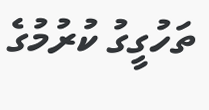ތަހުގީގު ކުރުމުގެ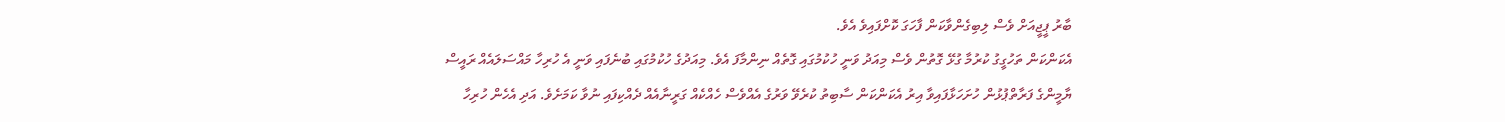ބާރު ޕީޖީއަށް ވެސް ލިބިގެންވާކަން ފާހަގަ ކޮށްފައިވެ އެވެ.
އެކަންކަން ތަހުގީގު ކުރުމާ ގުޅޭ ގޮތުން ވެސް މިއަދު ވަނީ ހުކުމުގައި ގޮތެއް ނިންމާފަ އެވެ. މިއަދުގެ ހުކުމުގައި ބުނެފައި ވަނީ އެ ހުރިހާ މައްސަލައެއް ރައީސް ޔާމީންގެ ފަރާތްޕުޅުން ހުށަހަޅާފައިވާ އިރު އެކަންކަން ސާބިތު ކުރެވޭ ވަރުގެ އެއްވެސް ހެއްކެއް ގަރީނާއެއް ދެއްކިފައި ނުވާ ކަމަށެވެ. އަދި އެހެން ހުރިހާ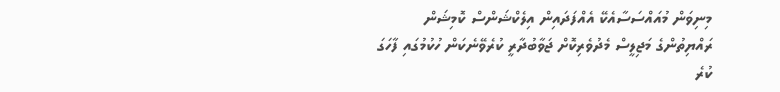މިނިވަން މުއައްސަސާއެކޭ އެއްފަދައިން އިލެކްޝަންސް ކޮމިޝަން ރައްޔިތުންގެ މަޖިލީސް މެދުވެރިކޮށް ޖަވާބުދާރީ ކުރެވޭނެކަން ހުކުމުގައި ފާހަގަ ކުރެ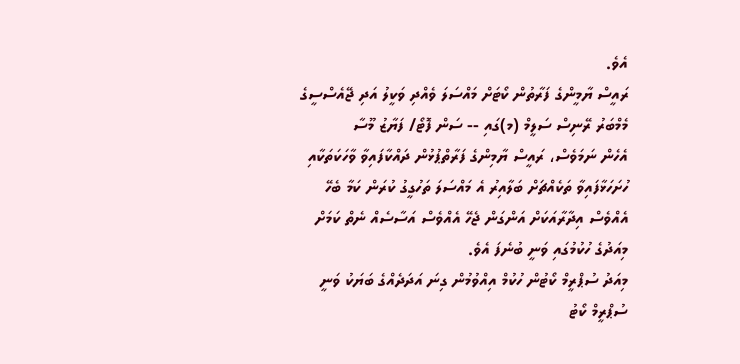އެވެ.
ރައީސް ޔާމީންގެ ފަރާތުން ކޯޓަށް މައްސަލަ ވެއްދި ވަކީލު އަދި ޖޭއެސްސީގެ މެމްބަރު ރޭނިސް ސަލީމް (މ)ގައި -- ސަން ފޮޓޯ/ ފަޔާޒު މޫސާ
އެހެން ނަމަވެސް، ރައީސް ޔާމިންގެ ފަރާތްޕުޅުން ދައްކާފައިވާ ވާހަކަތަކާއި ހުށަހަޅާފައިވާ ތަކެއްޗަށް ބަލާއިރު އެ މައްސަލަ ތަހުގީގު ކުރަން ކަމާ ބެހޭ އެއްވެސް އިދާރާއަކަށް އަންގަން ޖެހޭ އެއްވެސް އަސާސެއް ނެތް ކަމަށް މިއަދުގެ ހުކުމުގައި ވަނީ ބުނެފަ އެވެ.
މިއަދު ސުޕްރީމް ކޯޓުން ހުކުމް އިއްވުމުން ގިނަ އަދަދެއްގެ ބަޔަކު ވަނީ ސުޕްރީމް ކޯޓު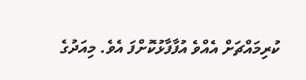ކުރިމައްޗަށް އެއްވެ އުފާފާޅުކޮށްފަ އެވެ. މިއަދުގެ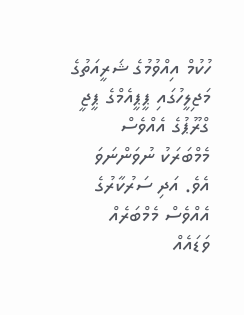ހުކުމް އިއްވުމުގެ ޝަރީއަތުގެ މަޖިލީހުގައި ޕީޕީއެމްގެ ޕީޖީ ގްރޫޕުގެ އެއްވެސް މެމްބަރަކު ނުވަންނަވަ އެވެ. އަދި ސަރުކާރުގެ އެއްވެސް މެމްބަރެއް ވަޑައެއް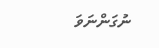ނުގަންނަވަ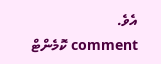އެވެ.
comment ކޮމެންޓް